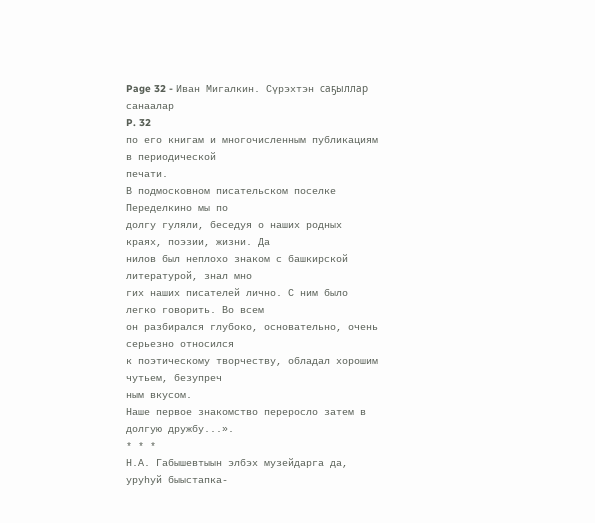Page 32 - Иван Мигалкин. Сүрэхтэн саҕыллар санаалар
P. 32
по его книгам и многочисленным публикациям в периодической
печати.
В подмосковном писательском поселке Переделкино мы по
долгу гуляли, беседуя о наших родных краях, поэзии, жизни. Да
нилов был неплохо знаком с башкирской литературой, знал мно
гих наших писателей лично. С ним было легко говорить. Во всем
он разбирался глубоко, основательно, очень серьезно относился
к поэтическому творчеству, обладал хорошим чутьем, безупреч
ным вкусом.
Наше первое знакомство переросло затем в долгую дружбу...».
* * *
Н.А. Габышевтыын элбэх музейдарга да, уруһуй быыстапка-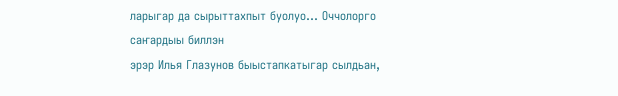ларыгар да сырыттахпыт буолуо... Оччолорго саҥардыы биллэн
эрэр Илья Глазунов быыстапкатыгар сылдьан,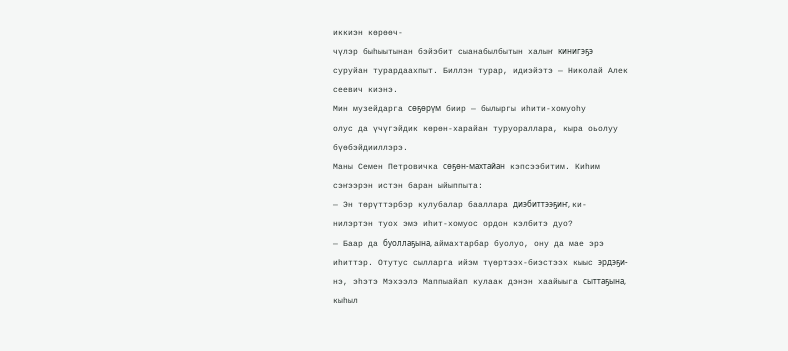иккиэн көрөөч-
чүлэр быһыытынан бэйэбит сыанабылбытын халыҥ кинигэҕэ
суруйан турардаахпыт. Биллэн турар, идиэйэтэ — Николай Алек
сеевич киэнэ.
Мин музейдарга сөҕөрүм биир — былыргы иһити-хомуоһу
олус да үчүгэйдик көрөн-харайан туруораллара, кыра оьолуу
бүөбэйдииллэрэ.
Маны Семен Петровичка сөҕөн-махтайан кэпсээбитим. Киһим
сэҥээрэн истэн баран ыйыппыта:
— Эн төрүттэрбэр кулубалар бааллара диэбиттээҕиҥ, ки-
нилэртэн туох эмэ иһит-хомуос ордон кэлбитэ дуо?
— Баар да буоллаҕына, аймахтарбар буолуо, ону да мае эрэ
иһиттэр. Отутус сылларга ийэм түөртээх-биэстээх кыыс эрдэҕи-
нэ, эһэтэ Мэхээлэ Маппыайап кулаак дэнэн хаайыыга сыттаҕына,
кыһыл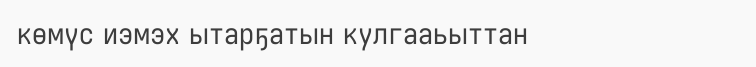көмүс иэмэх ытарҕатын кулгааьыттан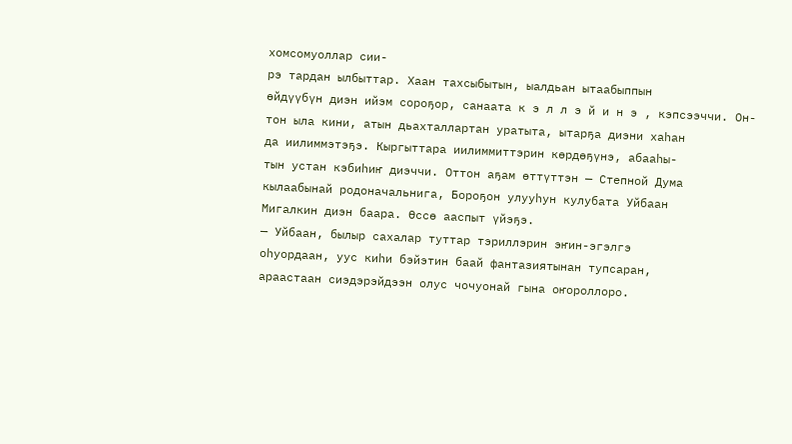хомсомуоллар сии-
рэ тардан ылбыттар. Хаан тахсыбытын, ыалдьан ытаабыппын
өйдүүбүн диэн ийэм сороҕор, санаата к э л л э й и н э , кэпсээччи. Он-
тон ыла кини, атын дьахталлартан уратыта, ытарҕа диэни хаһан
да иилиммэтэҕэ. Кыргыттара иилиммиттэрин көрдөҕүнэ, абааһы-
тын устан кэбиһиҥ диэччи. Оттон аҕам өттүттэн — Степной Дума
кылаабынай родоначальнига, Бороҕон улууһун кулубата Уйбаан
Мигалкин диэн баара. Өссө ааспыт үйэҕэ.
— Уйбаан, былыр сахалар туттар тэриллэрин эҥин-эгэлгэ
оһуордаан, уус киһи бэйэтин баай фантазиятынан тупсаран,
араастаан сиэдэрэйдээн олус чочуонай гына оҥороллоро.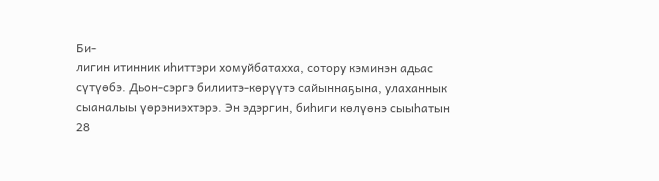Би-
лигин итинник иһиттэри хомуйбатахха, сотору кэминэн адьас
сүтүөбэ. Дьон-сэргэ билиитэ-көрүүтэ сайыннаҕына, улаханнык
сыаналыы үөрэниэхтэрэ. Эн эдэргин, биһиги көлүөнэ сыыһатын
28